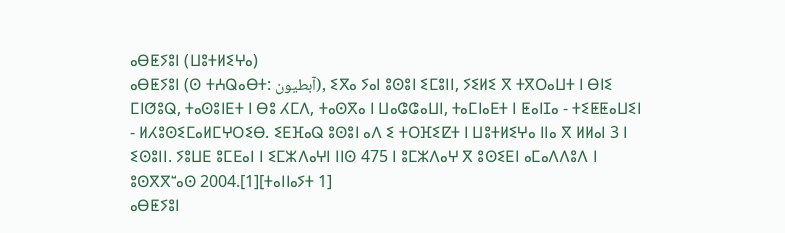ⴰⴱⵟⵢⵓⵏ (ⵡⵓⵜⵍⵉⵖⴰ)
ⴰⴱⵟⵢⵓⵏ (ⵙ ⵜⵄⵕⴰⴱⵜ: آبطيون), ⵉⴳⴰ ⵢⴰⵏ ⵓⵙⵓⵏ ⵉⵎⵓⵏⵏ, ⵢⵉⵍⵉ ⴳ ⵜⴳⵔⴰⵡⵜ ⵏ ⴱⵏⵉ ⵎⵏⵚⵓⵕ, ⵜⴰⵙⵓⵏⴹⵜ ⵏ ⴱⵓ ⵃⵎⴷ, ⵜⴰⵙⴳⴰ ⵏ ⵡⴰⵛⵛⴰⵡⵏ, ⵜⴰⵎⵏⴰⴹⵜ ⵏ ⵟⴰⵏⵊⴰ - ⵜⵉⵟⵟⴰⵡⵉⵏ - ⵍⵃⵓⵙⵉⵎⴰⵍⵎⵖⵔⵉⴱ. ⵉⴹⴼⴰⵕ ⵓⵙⵓⵏ ⴰⴷ ⵉ ⵜⵔⴼⵉⵇⵜ ⵏ ⵡⵓⵜⵍⵉⵖⴰ ⵏⵏⴰ ⴳ ⵍⵍⴰⵏ 3 ⵏ ⵉⵙⵓⵏⵏ. ⵢⵓⵡⴹ ⵓⵎⴹⴰⵏ ⵏ ⵉⵎⵣⴷⴰⵖⵏ ⵏⵏⵙ 475 ⵏ ⵓⵎⵣⴷⴰⵖ ⴳ ⵓⵙⵉⴹⵏ ⴰⵎⴰⴷⴷⵓⴷ ⵏ ⵓⵙⴳⴳⵯⴰⵙ 2004.[1][ⵜⴰⵏⵏⴰⵢⵜ 1]
ⴰⴱⵟⵢⵓⵏ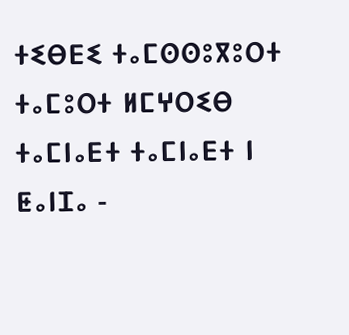ⵜⵉⴱⴹⵉ ⵜⴰⵎⵙⵙⵓⴳⵓⵔⵜ
ⵜⴰⵎⵓⵔⵜ ⵍⵎⵖⵔⵉⴱ
ⵜⴰⵎⵏⴰⴹⵜ ⵜⴰⵎⵏⴰⴹⵜ ⵏ ⵟⴰⵏⵊⴰ -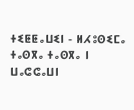ⵜⵉⵟⵟⴰⵡⵉⵏ - ⵍⵃⵓⵙⵉⵎⴰ
ⵜⴰⵙⴳⴰ ⵜⴰⵙⴳⴰ ⵏ ⵡⴰⵛⵛⴰⵡⵏ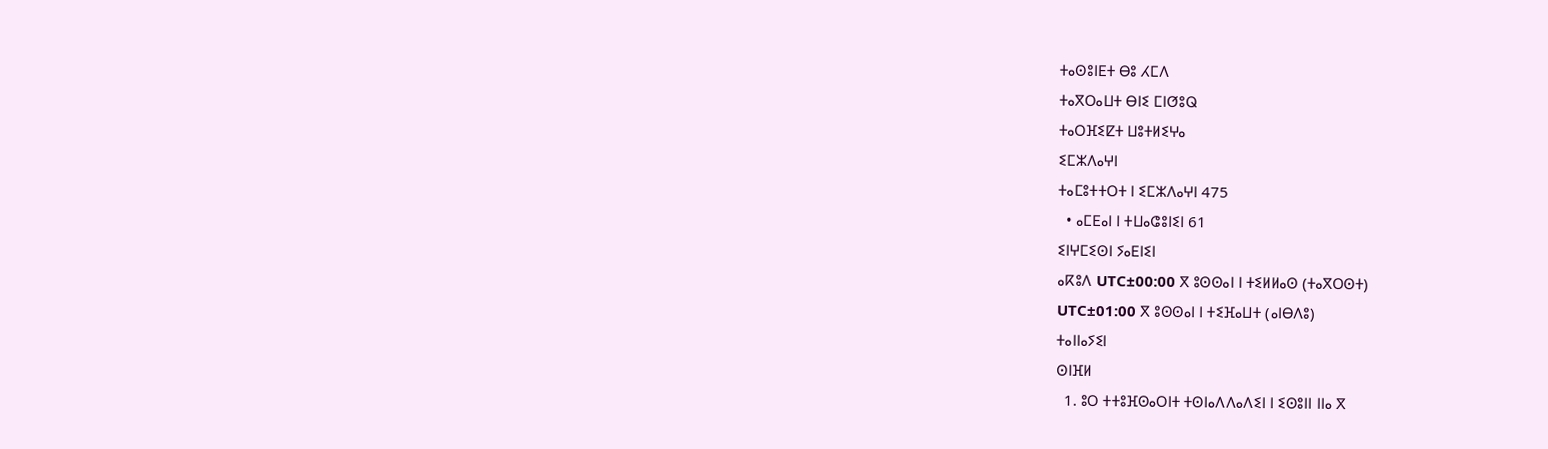ⵜⴰⵙⵓⵏⴹⵜ ⴱⵓ ⵃⵎⴷ
ⵜⴰⴳⵔⴰⵡⵜ ⴱⵏⵉ ⵎⵏⵚⵓⵕ
ⵜⴰⵔⴼⵉⵇⵜ ⵡⵓⵜⵍⵉⵖⴰ
ⵉⵎⵣⴷⴰⵖⵏ
ⵜⴰⵎⵓⵜⵜⵔⵜ ⵏ ⵉⵎⵣⴷⴰⵖⵏ 475
  • ⴰⵎⴹⴰⵏ ⵏ ⵜⵡⴰⵛⵓⵏⵉⵏ 61
ⵉⵏⵖⵎⵉⵙⵏ ⵢⴰⴹⵏⵉⵏ
ⴰⴽⵓⴷ UTC±00:00 ⴳ ⵓⵙⵙⴰⵏ ⵏ ⵜⵉⵍⵍⴰⵙ (ⵜⴰⴳⵔⵙⵜ)
UTC±01:00 ⴳ ⵓⵙⵙⴰⵏ ⵏ ⵜⵉⴼⴰⵡⵜ (ⴰⵏⴱⴷⵓ)
ⵜⴰⵏⵏⴰⵢⵉⵏ
ⵙⵏⴼⵍ
  1. ⵓⵔ ⵜⵜⵓⴼⵙⴰⵔⵏⵜ ⵜⵙⵏⴰⴷⴷⴰⴷⵉⵏ ⵏ ⵉⵙⵓⵏⵏ ⵏⵏⴰ ⴳ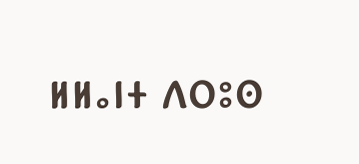ⵍⵍⴰⵏⵜ ⴷⵔⵓⵙ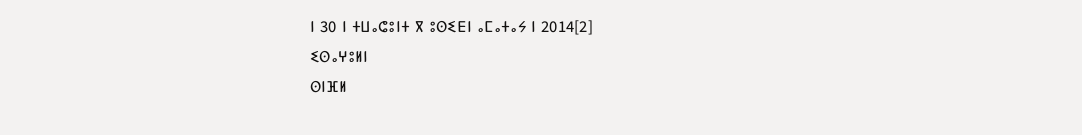ⵏ 30 ⵏ ⵜⵡⴰⵛⵓⵏⵜ ⴳ ⵓⵙⵉⴹⵏ ⴰⵎⴰⵜⴰⵢ ⵏ 2014[2]
ⵉⵙⴰⵖⵓⵍⵏ
ⵙⵏⴼⵍ